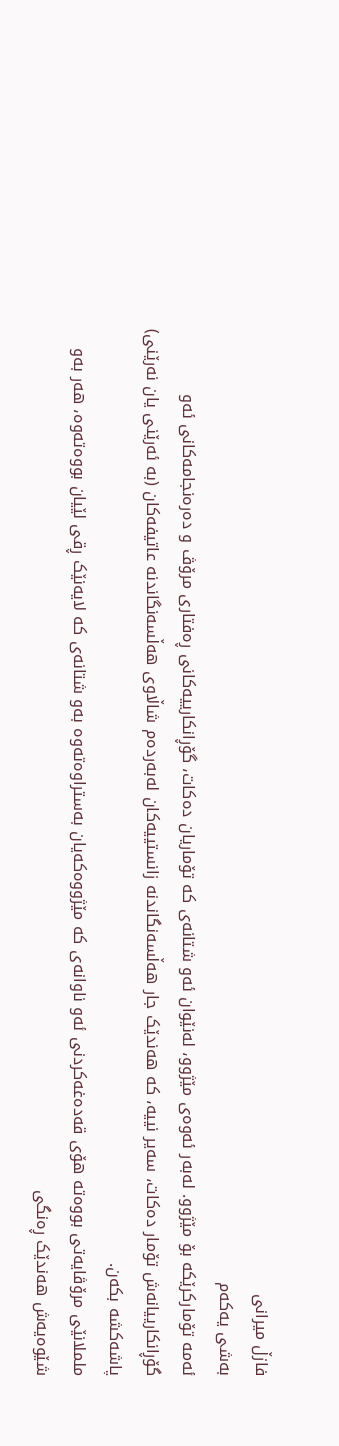فازڵ میرانی
بەشی یەکەم
ئەمە تۆمارکرێکە بۆ مێژوو. لەبەر ئەوەی مێژوو، لەنێوان ئەو شتانەی کە تۆماریان دەکات، گۆڕانکارییەکانی ڕەفتاری مرۆڤ و دەرەنجامەکانی ئەو گۆڕانکارییانەش تۆمار دەکات، سەیر نییە، کە هەندێک جار هەڵسەنگاندنە زانستییەکان لەبەردەم شاڵاوی هەڵسەنگاندنە عاتیفەکان (بە ئەرێنی یان نەرێنی) پاشەکشە بکەن.
ململانێی مرۆڤایەتی بووەتە هۆی قەدەغەکردنی ئەو ناوانەی کە مێژووەکەیان بەستراوەتەوە بەو شتانەی کە لایەنێک ڕقی لێیان بووەتەوە، هەر بەو شێوەیەش هەندێک ڕەنگی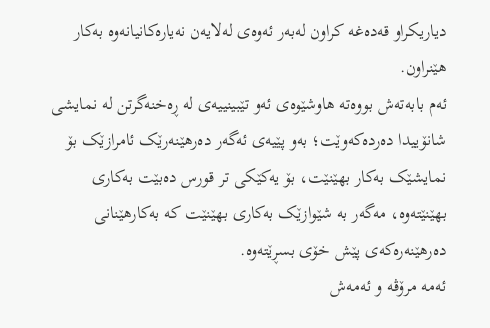دیاریکراو قەدەغە کراون لەبەر ئەوەی لەلایەن نەیارەکانیانەوە بەکار هێنراون.
ئەم بابەتەش بووەتە هاوشێوەی ئەو تێبینییەی لە ڕەخنەگرتن لە نمایشی شانۆییدا دەردەکەوێت؛ بەو پێیەی ئەگەر دەرهێنەرێک ئامرازێک بۆ نمایشێک بەکار بهێنێت، بۆ یەکێکی تر قورس دەبێت بەکاری بهێنێتەوە، مەگەر بە شێوازێک بەکاری بهێنێت کە بەکارهێنانی دەرهێنەرەکەی پێش خۆی بسڕێتەوە.
ئەمە مرۆڤە و ئەمەش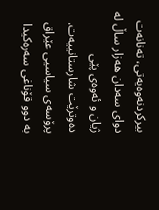بیرکردنەوەیەتی، تەنانەت دوای سەدان هەزار ساڵ لە ژیان و ئەوەی پێی دەوترێت شارستانییەت.
پرۆسەی سیاسیی عێراق بە دوو قۆناغی سەرەکیدا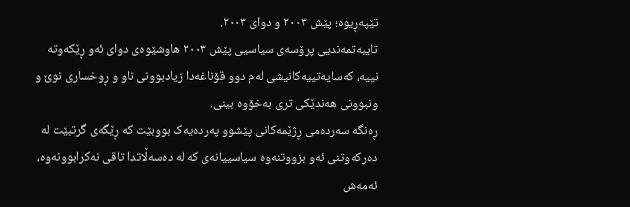تێپەڕیوە؛ پێش ٢٠٠٣ و دوای ٢٠٠٣.
تایبەتمەندیی پرۆسەی سیاسیی پێش ٢٠٠٣ هاوشێوەی دوای ئەو ڕێکەوتە نییە، کەسایەتییەکانیشی لەم دوو قۆناغەدا زیادبوونی ناو و ڕوخساری نوێ و ونبوونی هەندێکی تری بەخۆوە بینی.
ڕەنگە سەردەمی ڕژێمەکانی پێشوو پەردەیەک بووبێت کە ڕێگەی گرتبێت لە دەرکەوتنی ئەو بزووتنەوە سیاسییانەی کە لە دەسەڵاتدا تاقی نەکرابوونەوە، ئەمەش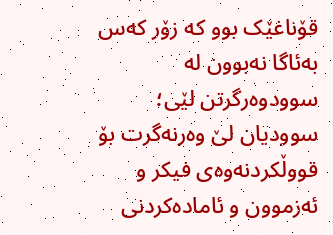قۆناغێک بوو کە زۆر کەس بەئاگا نەبوون لە سوودوەرگرتن لێی؛ سوودیان لێ وەرنەگرت بۆ قووڵکردنەوەی فیکر و ئەزموون و ئامادەکردنی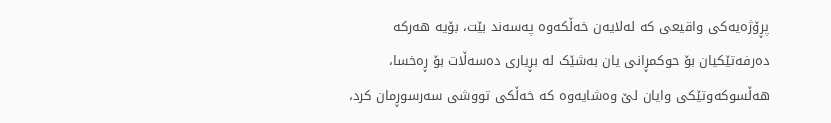پڕۆژەیەکی واقیعی کە لەلایەن خەڵکەوە پەسەند بێت، بۆیە هەرکە دەرفەتێکیان بۆ حوکمڕانی یان بەشێک لە بڕیاری دەسەڵات بۆ ڕەخسا، هەڵسوکەوتێکی وایان لێ وەشایەوە کە خەڵکی تووشی سەرسوڕمان کرد،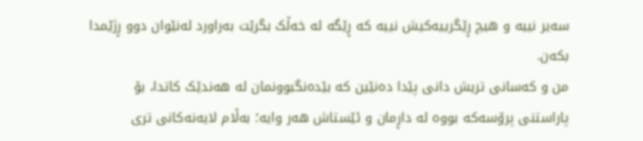سەیر نییە و هیچ ڕێگرییەکیش نییە کە ڕێگە لە خەڵک بگرێت بەراورد لەنێوان دوو ڕژێمدا بکەن.
من و کەسانی تریش دانی پێدا دەنێین کە بێدەنگبوونمان لە هەندێک کاتدا، بۆ پاراستنی پرۆسەکە بووە لە داڕمان و ئێستاش هەر وایە؛ بەڵام لایەنەکانی تری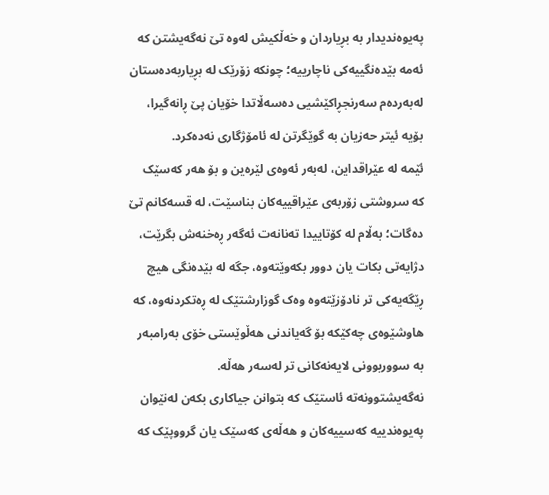پەیوەندیدار بە بڕیاردان و خەڵکیش لەوە تێ نەگەیشتن کە ئەمە بێدەنگییەکی ناچارییە؛ چونکە زۆرێک لە بڕیاربەدەستان لەبەردەم سەرنجڕاکێشیی دەسەڵاتدا خۆیان پێ ڕانەگیرا، بۆیە ئیتر حەزیان بە گوێگرتن لە ئامۆژگاری نەدەکرد.
ئێمە لە عێراقداین، لەبەر ئەوەی لێرەین و بۆ هەر کەسێک کە سروشتی زۆربەی عێراقییەکان بناسێت، لە قسەکانم تێ دەگات؛ بەڵام لە کۆتاییدا تەنانەت ئەگەر ڕەخنەش بگرێت، دژایەتی بکات یان دوور بکەوێتەوە، جگە لە بێدەنگی هیچ ڕێگەیەکی تر نادۆزێتەوە وەک گوزارشتێک لە ڕەتکردنەوە، کە هاوشێوەی چەکێکە بۆ گەیاندنی هەڵوێستی خۆی بەرامبەر بە سووربوونی لایەنەکانی تر لەسەر هەڵە.
نەگەیشتوونەتە ئاستێک کە بتوانن جیاکاری بکەن لەنێوان پەیوەندییە کەسییەکان و هەڵەی کەسێک یان گرووپێک کە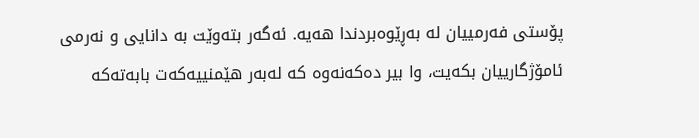پۆستی فەرمییان لە بەڕێوەبردندا هەیە. ئەگەر بتەوێت بە دانایی و نەرمی ئامۆژگارییان بکەیت، وا بیر دەکەنەوە کە لەبەر هێمنییەکەت بابەتەکە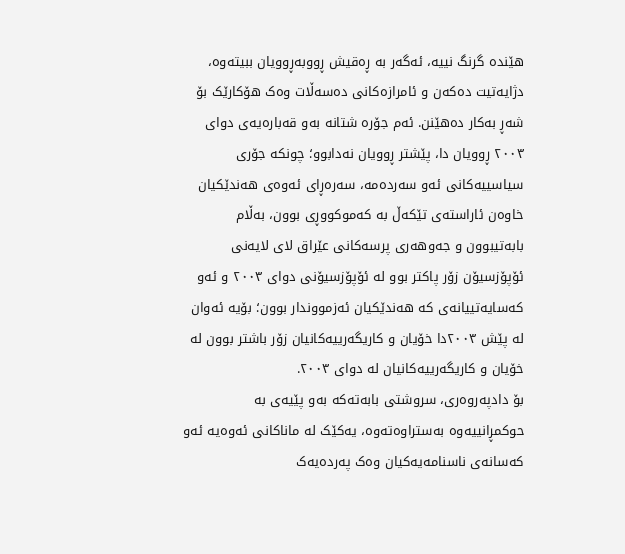هێندە گرنگ نییە، ئەگەر بە ڕەقیش ڕووبەڕوویان ببیتەوە، دژایەتیت دەکەن و ئامرازەکانی دەسەڵات وەک هۆکارێک بۆ شەڕ بەکار دەهێنن. ئەم جۆرە شتانە بەو قەبارەیەی دوای ٢٠٠٣ ڕوویان دا، پێشتر ڕوویان نەدابوو؛ چونکە جۆری سیاسییەکانی ئەو سەردەمە، سەرەڕای ئەوەی هەندێکیان خاوەن ئاراستەی تێکەڵ بە کەموکووڕی بوون، بەڵام بابەتیبوون و جەوهەری پرسەکانی عێراق لای لایەنی ئۆپۆزسیۆن زۆر پاکتر بوو لە ئۆپۆزسیۆنی دوای ٢٠٠٣ و ئەو کەسایەتییانەی کە هەندێکیان ئەزمووندار بوون؛ بۆیە ئەوان لە پێش ٢٠٠٣دا خۆیان و کاریگەرییەکانیان زۆر باشتر بوون لە خۆیان و کاریگەرییەکانیان لە دوای ٢٠٠٣.
بۆ دادپەروەری، سروشتی بابەتەکە بەو پێیەی بە حوکمڕانییەوە بەستراوەتەوە، یەکێک لە ماناکانی ئەوەیە ئەو کەسانەی ناسنامەیەکیان وەک پەردەیەک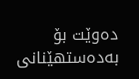دەوێت بۆ بەدەستهێنانی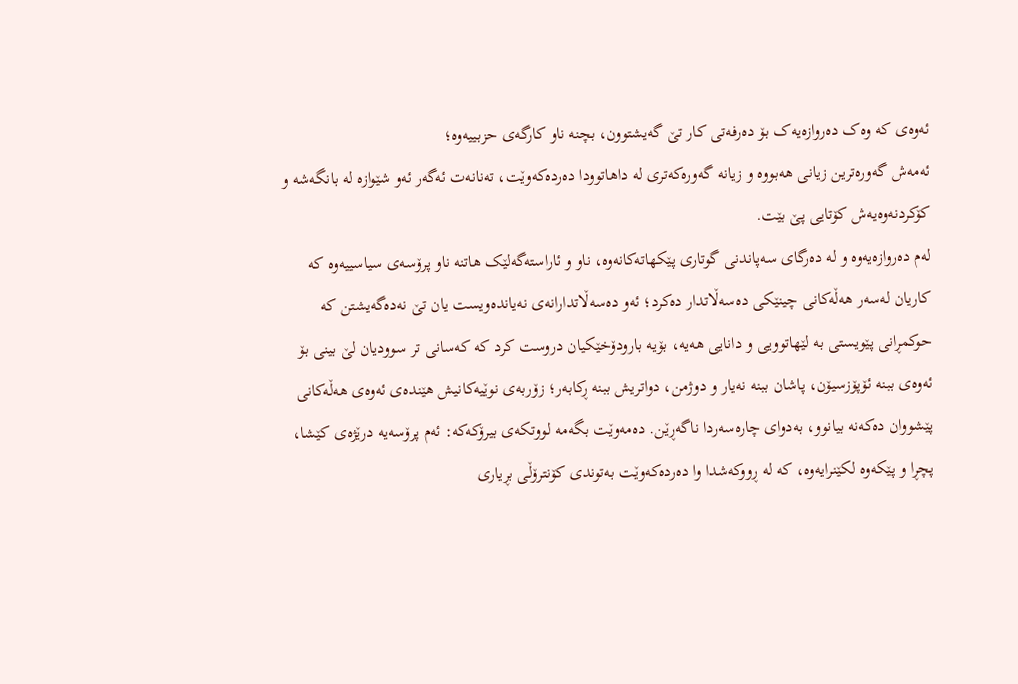ئەوەی کە وەک دەروازەیەک بۆ دەرفەتی کار تێ گەیشتوون، بچنە ناو کارگەی حزبییەوە؛
ئەمەش گەورەترین زیانی هەبووە و زیانە گەورەکەتری لە داهاتوودا دەردەکەوێت، تەنانەت ئەگەر ئەو شێوازە لە بانگەشە و کۆکردنەوەیەش کۆتایی پێ بێت.
لەم دەروازەیەوە و لە دەرگای سەپاندنی گوتاری پێکهاتەکانەوە، ناو و ئاراستەگەلێک هاتنە ناو پرۆسەی سیاسییەوە کە کاریان لەسەر هەڵەکانی چینێکی دەسەڵاتدار دەکرد؛ ئەو دەسەڵاتدارانەی نەیاندەویست یان تێ نەدەگەیشتن کە حوکمڕانی پێویستی بە لێهاتوویی و دانایی هەیە، بۆیە بارودۆخێکیان دروست کرد کە کەسانی تر سوودیان لێ بینی بۆ ئەوەی ببنە ئۆپۆزسیۆن، پاشان ببنە نەیار و دوژمن، دواتریش ببنە ڕکابەر؛ زۆربەی نوێیەکانیش هێندەی ئەوەی هەڵەکانی پێشووان دەکەنە بیانوو، بەدوای چارەسەردا ناگەڕێن. دەمەوێت بگەمە لووتکەی بیرۆکەکە: ئەم پرۆسەیە درێژەی کێشا، پچڕا و پێکەوە لکێنرایەوە، کە لە ڕووکەشدا وا دەردەکەوێت بەتوندی کۆنترۆڵی بڕیاری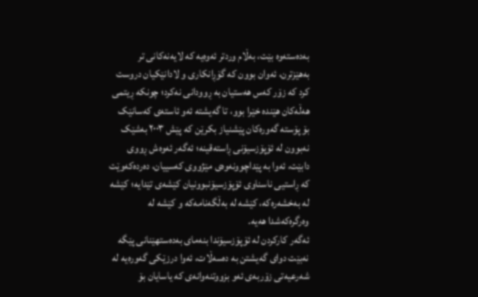بەدەستەوە بێت، بەڵام وردتر ئەوەیە کە لایەنەکانی تر بەهێزترن، ئەوان بوون کە گۆڕانکاری و لادانێکیان دروست کرد کە زۆر کەس هەستیان بە ڕوودانی نەکرد؛ چونکە ڕیتمی هەڵەکان هێندە خێرا بوو، تا گەیشتە ئەو ئاستەی کەسانێک بۆ پۆستە گەورەکان پێشنیاز بکرێن کە پێش ٢٠٠٣ بەشێک نەبوون لە ئۆپۆزسیۆنی ڕاستەقینە؛ ئەگەر ئەوەش ڕووی دابێت، ئەوا بە پێداچوونەوەی مێژووی کەسییان، دەردەکەوێت کە ڕاستیی ناسناوی ئۆپۆزسیۆنبوونیان کێشەی تێدایە؛ کێشە لە بەخشەرەکە، کێشە لە بەڵگەنامەکە و کێشە لە وەرگرەکەشدا هەیە.
ئەگەر کارکردن لە ئۆپۆزسیۆندا بنەمای بەدەستهێنانی پێگە نەبێت دوای گەیشتن بە دەسەڵات، ئەوا درزێکی گەورەیە لە شەرعیەتی زۆربەی ئەو بزووتنەوانەی کە یاسایان بۆ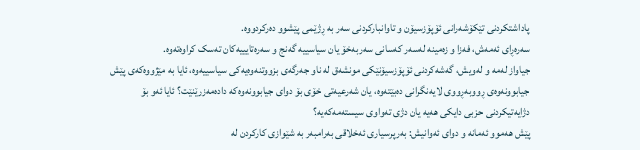پاداشتکردنی تێکۆشەرانی ئۆپۆزسیۆن و تاوانبارکردنی سەر بە ڕژێمی پێشوو دەرکردووە.
سەرەڕای ئەمەش، فەزا و زەمینە لەسەر کەسانی سەربەخۆ یان سیاسییە گەنج و سەرەتایییەکان تەسک کراوەتەوە.
جیاواز لەمە و لەویش، گەشەکردنی ئۆپۆزسیۆنێکی مونشەق لە ناو جەرگەی بزووتنەوەیەکی سیاسییەوە، ئایا بە مێژووەکەی پێش جیابوونەوەی ڕووبەڕووی لایەنگرانی دەبێتەوە، یان شەرعیەتی خۆی بۆ دوای جیابوونەوەکە دادەمەزرێنێت؟ ئایا ئەو بۆ دژایەتیکردنی حزبی دایکی هەیە یان دژی تەواوی سیستەمەکەیە؟
پێش هەموو ئەمانە و دوای ئەوانیش: بەرپرسیاری ئەخلاقی بەرامبەر بە شێوازی کارکردن لە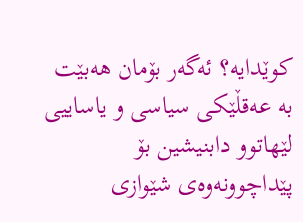کوێدایە؟ ئەگەر بۆمان هەبێت بە عەقڵێکی سیاسی و یاساییی لێهاتوو دابنیشین بۆ پێداچوونەوەی شێوازی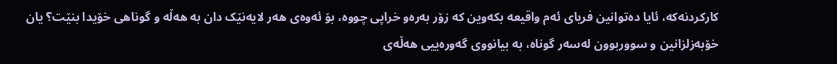کارکردنەکە، ئایا دەتوانین فریای ئەم واقیعە بکەوین کە زۆر بەرەو خراپی چووە، بۆ ئەوەی هەر لایەنێک دان بە هەڵە و گوناهی خۆیدا بنێت؟ یان خۆبەزلزانین و سووربوون لەسەر گوناه، بە بیانووی گەورەییی هەڵەی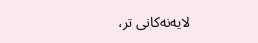لایەنەکانی تر،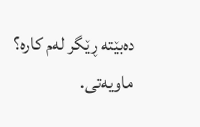دەبێتە ڕێگر لەم کارە؟
ماویەتی.